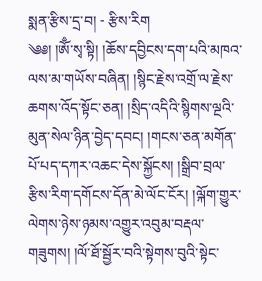སྨན་རྩིས་དྲ་བ། - རྩིས་རིག
༄༅། །ཨོྃ་སྭ་སྟི། །ཆོས་དབྱིངས་དག་པའི་མཁའ་ལས་མ་གཡོས་བཞིན། །སྙིང་རྗེས་འགྲོ་ལ་རྗེས་ཆགས་འོད་སྟོང་ཅན། །སྲིད་འདིའི་སྙིགས་ལྔའི་མུན་སེལ་ཉིན་བྱེད་དབང། །གངས་ཅན་མགོན་པོ་པད་དཀར་འཆང་དེས་སྐྱོངས། །སྒྲིབ་བྲལ་རྩིས་རིག་དགོངས་དོན་མེ་ལོང་ངོར། །ལྐོག་གྱུར་ལེགས་ཉེས་ཉམས་འགྱུར་འབུམ་བརྡལ་གཟུགས། །ལོ་ཐོ་སྦྱོར་བའི་སྟེགས་བུའི་སྟེང་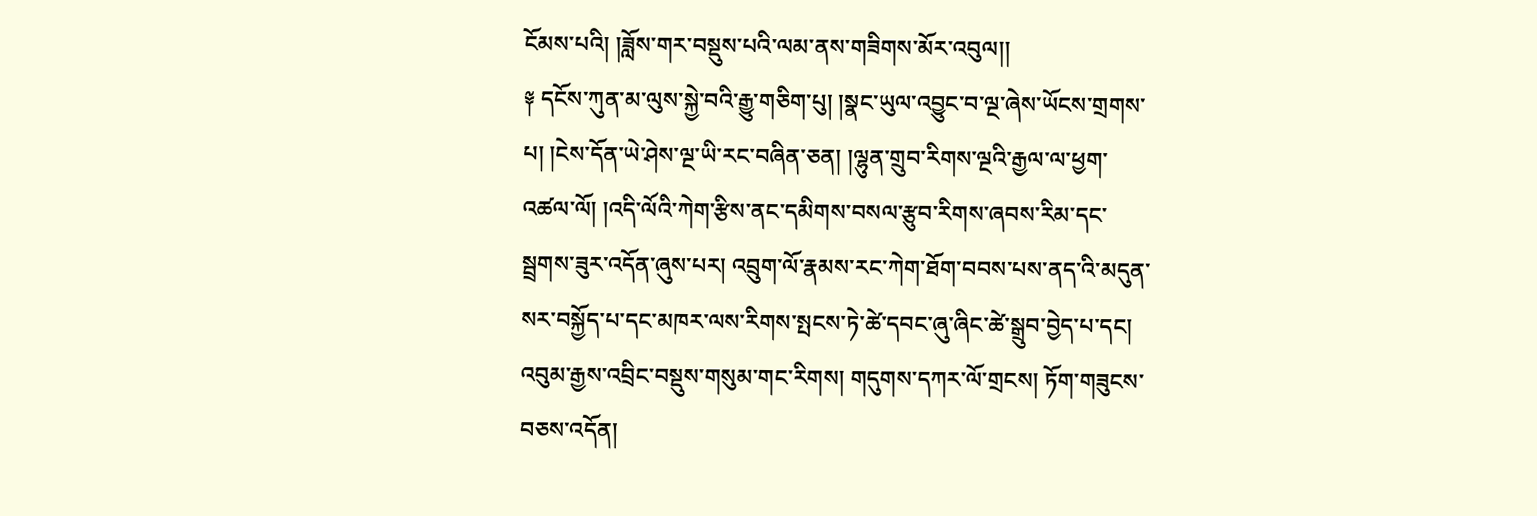ངོམས་པའི། །ཟློས་གར་བསྡུས་པའི་ལམ་ནས་གཟིགས་མོར་འབུལ།།
༈ དངོས་ཀུན་མ་ལུས་སྐྱེ་བའི་རྒྱུ་གཅིག་པུ། །སྣང་ཡུལ་འབྱུང་བ་ལྔ་ཞེས་ཡོངས་གྲགས་པ། །ངེས་དོན་ཡེ་ཤེས་ལྔ་ཡི་རང་བཞིན་ཅན། །ལྷུན་གྲུབ་རིགས་ལྔའི་རྒྱལ་ལ་ཕྱག་འཚལ་ལོ། །འདི་ལོའི་ཀེག་རྩིས་ནང་དམིགས་བསལ་རྩུབ་རིགས་ཞབས་རིམ་དང་སྦྲགས་ཟུར་འདོན་ཞུས་པར། འབྲུག་ལོ་རྣམས་རང་ཀེག་ཐོག་བབས་པས་ནད་འི་མདུན་སར་བསྐྱོད་པ་དང་མཁར་ལས་རིགས་སྤངས་ཏེ་ཚེ་དབང་ཞུ་ཞིང་ཚེ་སྒྲུབ་བྱེད་པ་དང། འབུམ་རྒྱས་འབྲིང་བསྡུས་གསུམ་གང་རིགས། གདུགས་དཀར་ལོ་གྲངས། ཏོག་གཟུངས་བཅས་འདོན།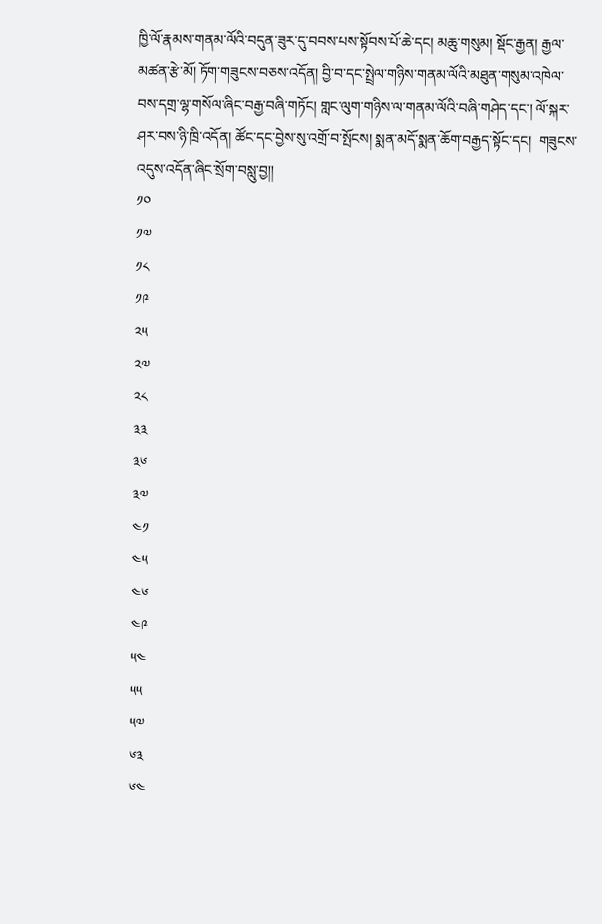ཁྱི་ལོ་རྣམས་གནམ་ལོའི་བདུན་ཟུར་དུ་བབས་པས་སྟོབས་པོ་ཆེ་དང། མཆུ་གསུམ། སྡོང་རྒྱན། རྒྱལ་མཚན་རྩེ་མོ། ཏོག་གཟུངས་བཅས་འདོན། བྱི་བ་དང་སྤྲེལ་གཉིས་གནམ་ལོའི་མཐུན་གསུམ་འཁེལ་བས་དགྲ་ལྷ་གསོལ་ཞིང་བརྒྱ་བཞི་གཏོང། གླང་ལུག་གཉིས་ལ་གནམ་ལོའི་བཞི་གཤེད་དང་། ལོ་སྐར་ཤར་བས་ཉི་ཁྲི་འདོན། ཚོང་དང་བྱེས་སུ་འགྲོ་བ་སྤོངས། སྨན་མདོ་སྨན་ཆོག་བརྒྱད་སྟོང་དང།  གཟུངས་འདུས་འདོན་ཞིང་སྲོག་བསླུ་བྱ།།
༡༠
༡༧
༡༨
༡༩
༢༥
༢༧
༢༨
༣༣
༣༦
༣༧
༤༡
༤༥
༤༦
༤༩
༥༤
༥༥
༥༧
༦༣
༦༤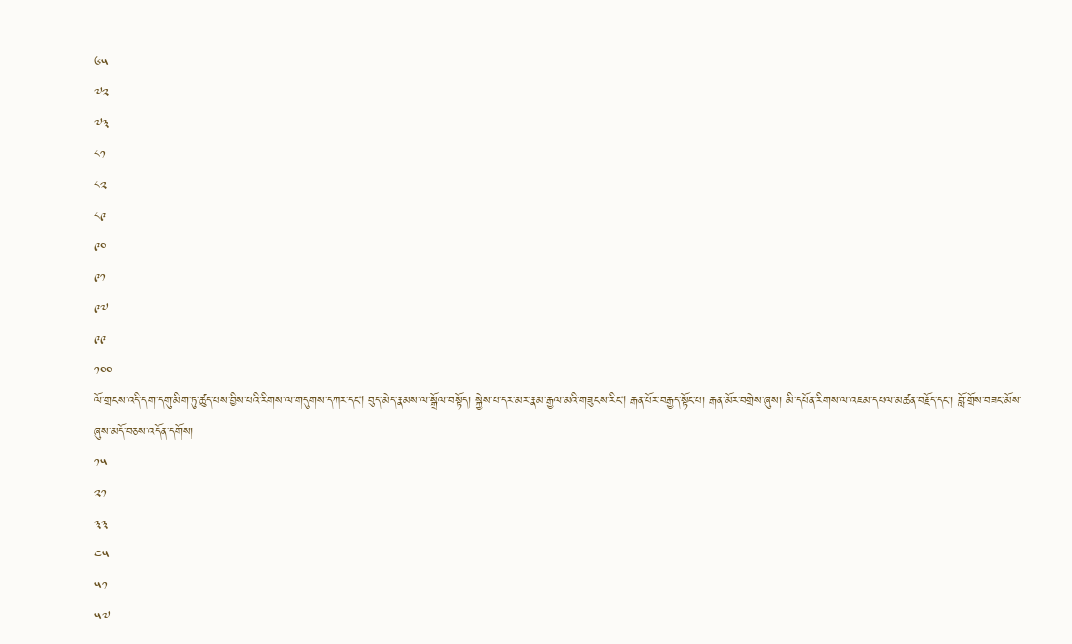༦༥
༧༢
༧༣
༨༡
༨༢
༨༩
༩༠
༩༡
༩༧
༩༩
༡༠༠
ལོ་གྲངས་འདི་དག་དགུ་མིག་ཏུ་ཚུད་པས་བྱིས་པའི་རིགས་ལ་གདུགས་དཀར་དང། བུད་མེད་རྣམས་ལ་སྒྲོལ་བསྟོད། སྐྱེས་པ་དར་མར་རྣམ་རྒྱལ་མའི་གཟུངས་རིང། རྒན་པོར་བརྒྱད་སྟོང་པ། རྒན་མོར་བགྲེས་ཞུས། མི་དཔོན་རིགས་ལ་འཇམ་དཔལ་མཚན་བརྗོད་དང་། བློ་གྲོས་བཟང་མོས་ཞུས་མདོ་བཅས་འདོན་དགོས།
༡༥
༢༡
༣༣
༤༥
༥༡
༥༧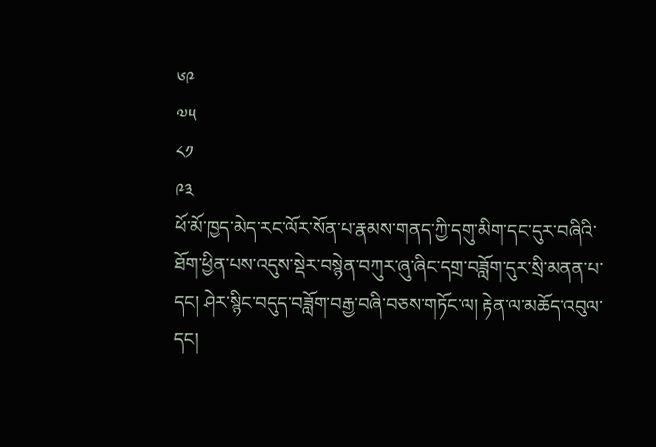༦༩
༧༥
༨༡
༩༣
ཕོ་མོ་ཁྱད་མེད་རང་ལོར་སོན་པ་རྣམས་གནད་ཀྱི་དགུ་མིག་དང་དུར་བཞིའི་ཐོག་ཕྱིན་པས་འདུས་སྡེར་བསྙེན་བཀུར་ཞུ་ཞིང་དགྲ་བཟློག་དུར་སྲི་མནན་པ་དང། ཤེར་སྙིང་བདུད་བཟློག་བརྒྱ་བཞི་བཅས་གཏོང་ལ། རྟེན་ལ་མཆོད་འབུལ་དང།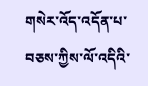གསེར་འོད་འདོན་པ་བཅས་ཀྱིས་ལོ་འདིའི་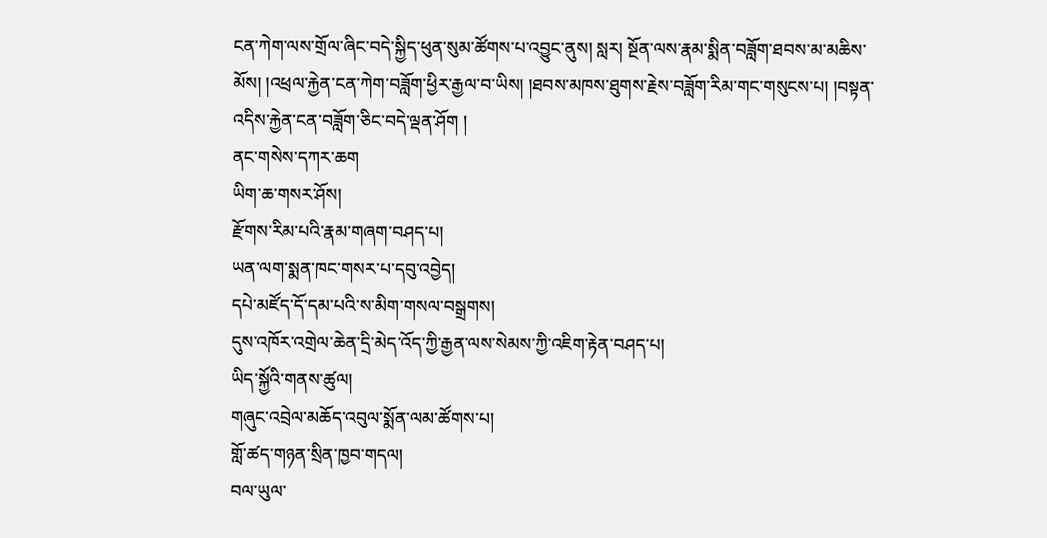ངན་ཀེག་ལས་གྲོལ་ཞིང་བདེ་སྐྱིད་ཕུན་སུམ་ཚོགས་པ་འབྱུང་ནུས། སླར། སྔོན་ལས་རྣམ་སྨིན་བཟློག་ཐབས་མ་མཆིས་མོས། །འཕྲལ་རྐྱེན་ངན་ཀེག་བཟློག་ཕྱིར་རྒྱལ་བ་ཡིས། །ཐབས་མཁས་ཐུགས་རྗེས་བཟློག་རིམ་གང་གསུངས་པ། །བསྟན་འདིས་རྐྱེན་ངན་བཟློག་ཅིང་བདེ་ལྡན་ཤོག །
ནང་གསེས་དཀར་ཆག
ཡིག་ཆ་གསར་ཤོས།
རྫོགས་རིམ་པའི་རྣམ་གཞག་བཤད་པ།
ཡན་ལག་སྨན་ཁང་གསར་པ་དབུ་འབྱེད།
དཔེ་མཛོད་དོ་དམ་པའི་ས་མིག་གསལ་བསྒྲགས།
དུས་འཁོར་འགྲེལ་ཆེན་དྲི་མེད་འོད་ཀྱི་རྒྱན་ལས་སེམས་ཀྱི་འཇིག་རྟེན་བཤད་པ།
ཡིད་སྐྱོའི་གནས་ཚུལ།
གཞུང་འབྲེལ་མཆོད་འབུལ་སྨོན་ལམ་ཚོགས་པ།
གློ་ཚད་གཉན་སྲིན་ཁྱབ་གདལ།
བལ་ཡུལ་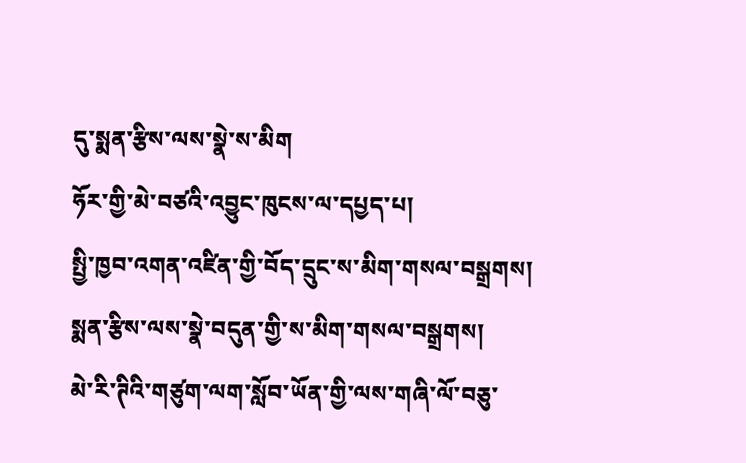དུ་སྨན་རྩིས་ལས་སྣེ་ས་མིག
ཧོར་གྱི་མེ་བཙའི་འབྱུང་ཁུངས་ལ་དཔྱད་པ།
སྤྱི་ཁྱབ་འགན་འཛིན་གྱི་བོད་དྲུང་ས་མིག་གསལ་བསྒྲགས།
སྨན་རྩིས་ལས་སྣེ་བདུན་གྱི་ས་མིག་གསལ་བསྒྲགས།
མེ་རི་ཊིའི་གཙུག་ལག་སློབ་ཡོན་གྱི་ལས་གཞི་ལོ་བཅུ་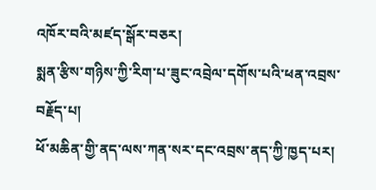འཁོར་བའི་མཛད་སྒོར་བཅར།
སྨན་རྩིས་གཉིས་ཀྱི་རིག་པ་ཟུང་འབྲེལ་དགོས་པའི་ཕན་འབྲས་བརྗོད་པ།
ཕོ་མཆིན་གྱི་ནད་ལས་ཀན་སར་དང་འབྲས་ནད་ཀྱི་ཁྱད་པར།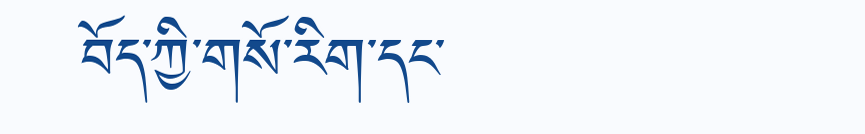བོད་ཀྱི་གསོ་རིག་དང་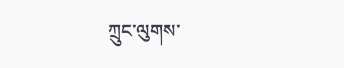ཀྲུང་ལུགས་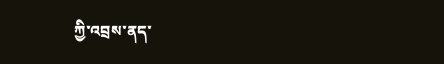ཀྱི་འབྲས་ནད་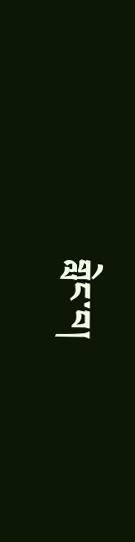གླེང་བ།